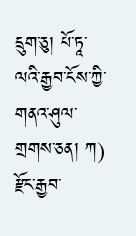དྲུག་ཅུ། པོ་ཏཱ་ལའི་རྒྱབ་ངོས་ཀྱི་གནའ་ཤུལ་གྲགས་ཅན། ཀ) རྫོང་རྒྱབ་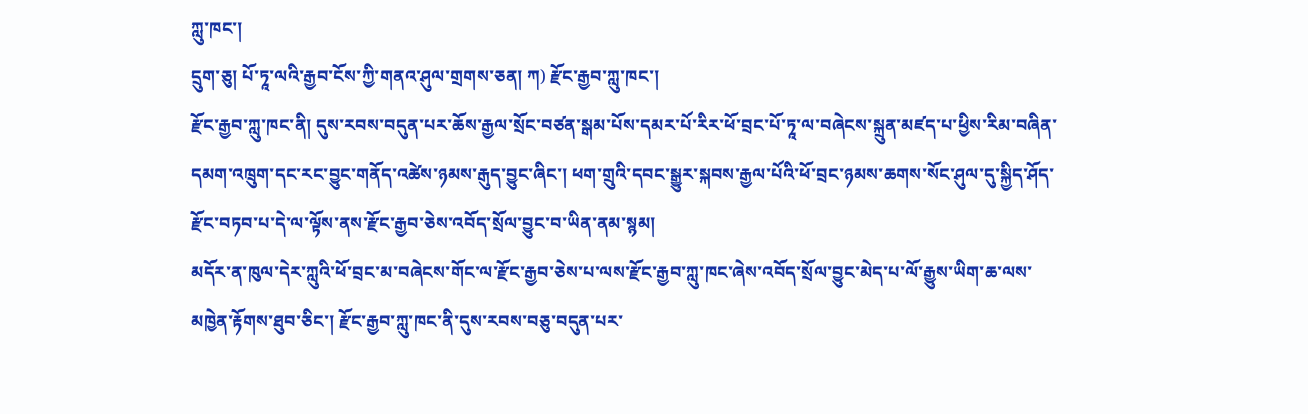ཀླུ་ཁང་།
དྲུག་ཅུ། པོ་ཏཱ་ལའི་རྒྱབ་ངོས་ཀྱི་གནའ་ཤུལ་གྲགས་ཅན། ཀ) རྫོང་རྒྱབ་ཀླུ་ཁང་།
རྫོང་རྒྱབ་ཀླུ་ཁང་ནི། དུས་རབས་བདུན་པར་ཆོས་རྒྱལ་སྲོང་བཙན་སྒམ་པོས་དམར་པོ་རིར་ཕོ་བྲང་པོ་ཏཱ་ལ་བཞེངས་སྐྲུན་མཛད་པ་ཕྱིས་རིམ་བཞིན་དམག་འཁྲུག་དང་རང་བྱུང་གནོད་འཚེས་ཉམས་རྒུད་བྱུང་ཞིང་། ཕག་གྲུའི་དབང་སྒྱུར་སྐབས་རྒྱལ་པོའི་ཕོ་བྲང་ཉམས་ཆགས་སོང་ཤུལ་དུ་སྐྱིད་ཤོད་རྫོང་བཏབ་པ་དེ་ལ་ལྟོས་ནས་རྫོང་རྒྱབ་ཅེས་འབོད་སྲོལ་བྱུང་བ་ཡིན་ནམ་སྙམ།
མདོར་ན་ཁུལ་དེར་ཀླུའི་ཕོ་བྲང་མ་བཞེངས་གོང་ལ་རྫོང་རྒྱབ་ཅེས་པ་ལས་རྫོང་རྒྱབ་ཀླུ་ཁང་ཞེས་འབོད་སྲོལ་བྱུང་མེད་པ་ལོ་རྒྱུས་ཡིག་ཆ་ལས་མཁྱེན་རྟོགས་ཐུབ་ཅིང་། རྫོང་རྒྱབ་ཀླུ་ཁང་ནི་དུས་རབས་བཅུ་བདུན་པར་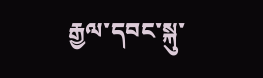རྒྱལ་དབང་སྐུ་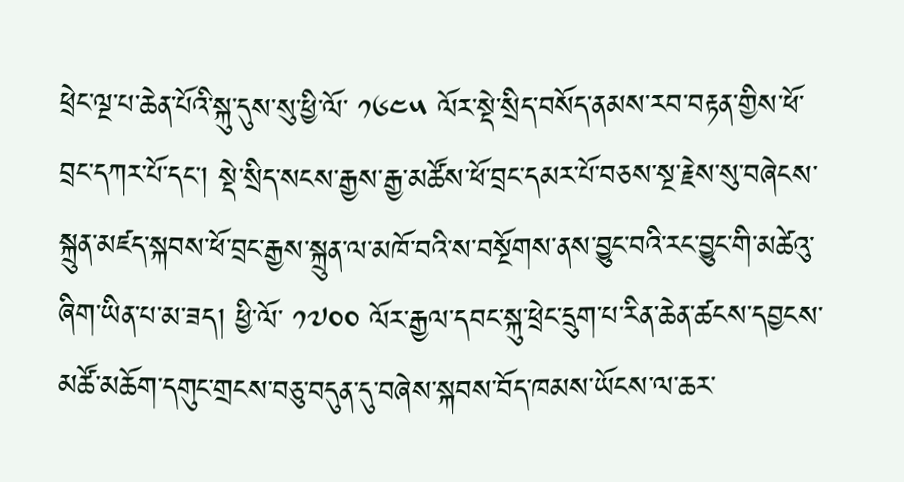ཕྲེང་ལྔ་པ་ཆེན་པོའི་སྐུ་དུས་སུ་ཕྱི་ལོ་ ༡༦༤༥ ལོར་སྡེ་སྲིད་བསོད་ནམས་རབ་བརྟན་གྱིས་ཕོ་བྲང་དཀར་པོ་དང་། སྡེ་སྲིད་སངས་རྒྱས་རྒྱ་མཚོས་ཕོ་བྲང་དམར་པོ་བཅས་སྔ་རྗེས་སུ་བཞེངས་སྐྲུན་མཛད་སྐབས་ཕོ་བྲང་རྒྱས་སྐྲུན་ལ་མཁོ་བའི་ས་བསྔོགས་ནས་བྱུང་བའི་རང་བྱུང་གི་མཚེའུ་ཞིག་ཡིན་པ་མ་ཟད། ཕྱི་ལོ་ ༡༧༠༠ ལོར་རྒྱལ་དབང་སྐུ་ཕྲེང་དྲུག་པ་རིན་ཆེན་ཚངས་དབྱངས་མཚོ་མཆོག་དགུང་གྲངས་བཅུ་བདུན་དུ་བཞེས་སྐབས་བོད་ཁམས་ཡོངས་ལ་ཆར་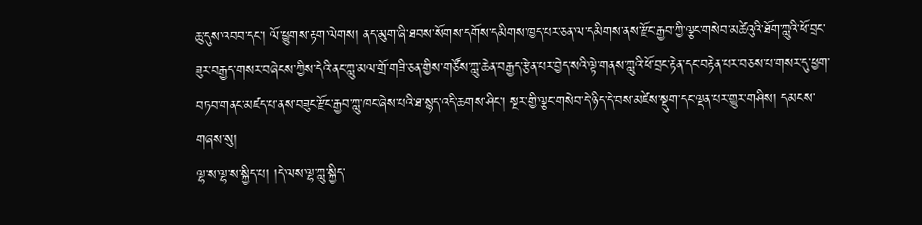ཆུ་དུས་འབབ་དང་། ལོ་ཕྱུགས་རྟག་ལེགས། ནད་མུག་ཞི་ཐབས་སོགས་དགོས་དམིགས་ཁྱད་པར་ཅན་ལ་དམིགས་ནས་རྫོང་རྒྱབ་ཀྱི་ལྕང་གསེབ་མཚེའུའི་ཐོག་ཀླུའི་ཕོ་བྲང་ཟུར་བརྒྱད་གསར་བཞེངས་ཀྱིས་དེའི་ནང་ཀླུ་མལ་གྲོ་གཟི་ཅན་གྱིས་གཙོས་ཀླུ་ཆེན་བརྒྱད་རྩེན་པར་བྱེད་སའི་ལྟེ་གནས་ཀླུའི་ཕོ་བྲང་རྟེན་དང་བརྟེན་པར་བཅས་པ་གསར་དུ་ཕྱག་བཏབ་གནང་མཛད་པ་ནས་བཟུང་རྫོང་རྒྱབ་ཀླུ་ཁང་ཞེས་པའི་ཐ་སྙད་འདི་ཆགས་ཤིང་། སྔར་གྱི་ལྕང་གསེབ་དེ་ཉིད་དེ་བས་མཛེས་སྡུག་དང་ལྡན་པར་གྱུར་གཤིས། དམངས་གཞས་སུ།
ལྷ་ས་ལྷ་ས་སྐྱིད་པ། །དེ་ལས་ལྷ་ཀླུ་སྐྱིད་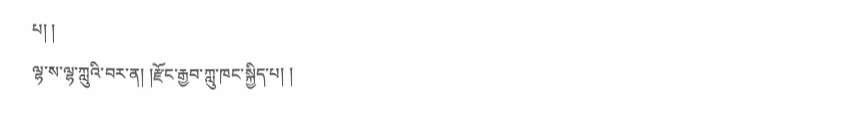པ། །
ལྷ་ས་ལྷ་ཀླུའི་བར་ན། །རྫོང་རྒྱབ་ཀླུ་ཁང་སྐྱིད་པ། །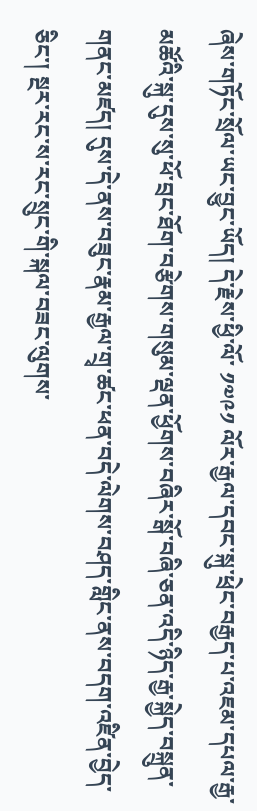ཞེས་གཏོང་སྲོལ་ཡང་བྱུང་ཡོད། དེ་རྗེས་ཕྱི་ལོ་ ༡༧༩༡ ལོར་རྒྱལ་དབང་སྐུ་ཕྲེང་བརྒྱད་པ་འཇམ་དཔལ་རྒྱ་མཚོའི་སྐུ་དུས་སུ་ཕོ་བྲང་ཐོག་བརྩེགས་གསུམ་ལྡན་ཕྱོགས་བཞིར་སྒོ་བཞི་ཅན་འདི་ཉིད་རྒྱ་སྐྱེད་བསྐྲུན་གནང་མཛད། དུས་དེ་ནས་བཟུང་རྣམ་རྒྱལ་གྲྭ་ཚང་ཕན་བདེ་ལེགས་བཤད་གླིང་ནས་བདག་འཛིན་བྱེད་ཅིང་། སྔར་རང་ས་རང་སྲུང་གི་སྐལ་བཟང་ལུགས་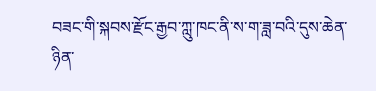བཟང་གི་སྐབས་རྫོང་རྒྱབ་ཀླུ་ཁང་ནི་ས་ག་ཟླ་བའི་དུས་ཆེན་ཉིན་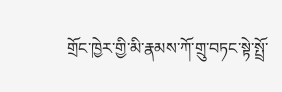གྲོང་ཁྱེར་གྱི་མི་རྣམས་ཀོ་གྲུ་བཏང་སྟེ་སྤྲོ་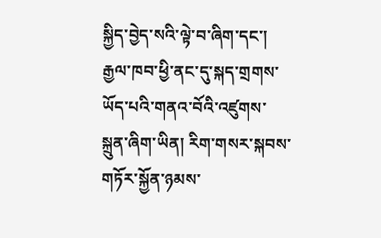སྐྱིད་བྱེད་སའི་ལྟེ་བ་ཞིག་དང་། རྒྱལ་ཁབ་ཕྱི་ནང་དུ་སྐད་གྲགས་ཡོད་པའི་གནའ་བོའི་འཛུགས་སྐྲུན་ཞིག་ཡིན། རིག་གསར་སྐབས་གཏོར་སྐྱོན་ཉམས་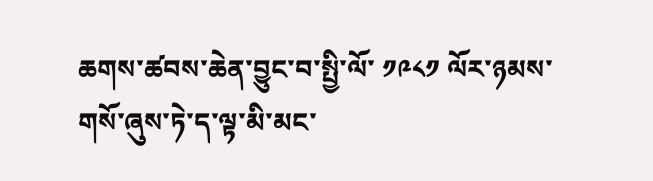ཆགས་ཚབས་ཆེན་བྱུང་བ་སྤྱི་ལོ་ ༡༩༨༡ ལོར་ཉམས་གསོ་ཞུས་ཏེ་ད་ལྟ་མི་མང་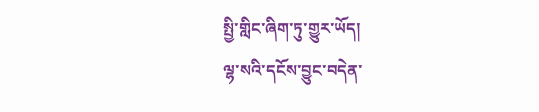སྤྱི་གླིང་ཞིག་ཏུ་གྱུར་ཡོད།
ལྷ་སའི་དངོས་བྱུང་བདེན་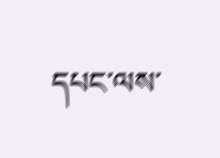དཔང་ལས་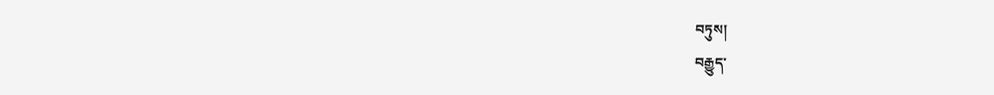བཏུས།
བརྒྱུད་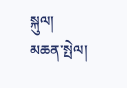སྐུལ།
མཆན་སྤེལ།